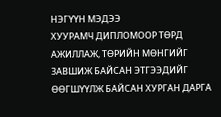НЭГҮҮН МЭДЭЭ
ХУУРАМЧ ДИПЛОМООР ТӨРД АЖИЛЛАЖ, ТӨРИЙН МӨНГИЙГ ЗАВШИЖ БАЙСАН ЭТГЭЭДИЙГ ӨӨГШҮҮЛЖ БАЙСАН ХУРГАН ДАРГА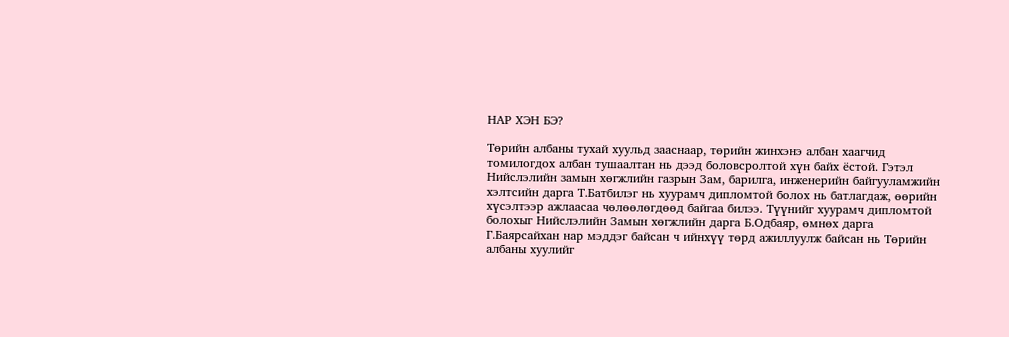НАР ХЭН БЭ?

Төрийн албаны тухай хуульд зааснаар, төрийн жинхэнэ албан хаагчид томилогдох албан тушаалтан нь дээд боловсролтой хүн байх ёстой. Гэтэл Нийслэлийн замын хөгжлийн газрын Зам, барилга, инженерийн байгууламжийн хэлтсийн дарга Т.Батбилэг нь хуурамч дипломтой болох нь батлагдаж, өөрийн хүсэлтээр ажлаасаа чөлөөлөгдөөд байгаа билээ. Түүнийг хуурамч дипломтой болохыг Нийслэлийн Замын хөгжлийн дарга Б.Одбаяр, өмнөх дарга Г.Баярсайхан нар мэддэг байсан ч ийнхүү төрд ажиллуулж байсан нь Төрийн албаны хуулийг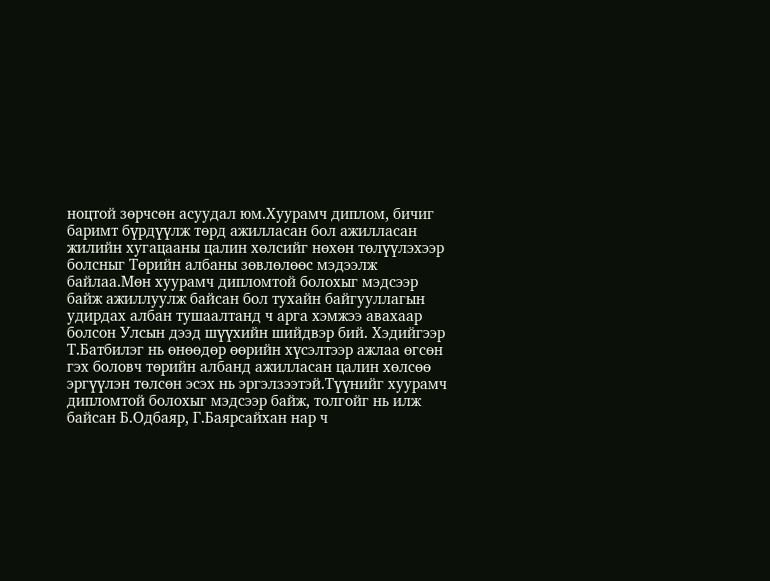ноцтой зөрчсөн асуудал юм.Хуурамч диплом, бичиг баримт бүрдүүлж төрд ажилласан бол ажилласан жилийн хугацааны цалин хөлсийг нөхөн төлүүлэхээр болсныг Төрийн албаны зөвлөлөөс мэдээлж байлаа.Мөн хуурамч дипломтой болохыг мэдсээр байж ажиллуулж байсан бол тухайн байгууллагын удирдах албан тушаалтанд ч арга хэмжээ авахаар болсон Улсын дээд шүүхийн шийдвэр бий. Хэдийгээр Т.Батбилэг нь өнөөдөр өөрийн хүсэлтээр ажлаа өгсөн гэх боловч төрийн албанд ажилласан цалин хөлсөө эргүүлэн төлсөн эсэх нь эргэлзээтэй.Түүнийг хуурамч дипломтой болохыг мэдсээр байж, толгойг нь илж байсан Б.Одбаяр, Г.Баярсайхан нар ч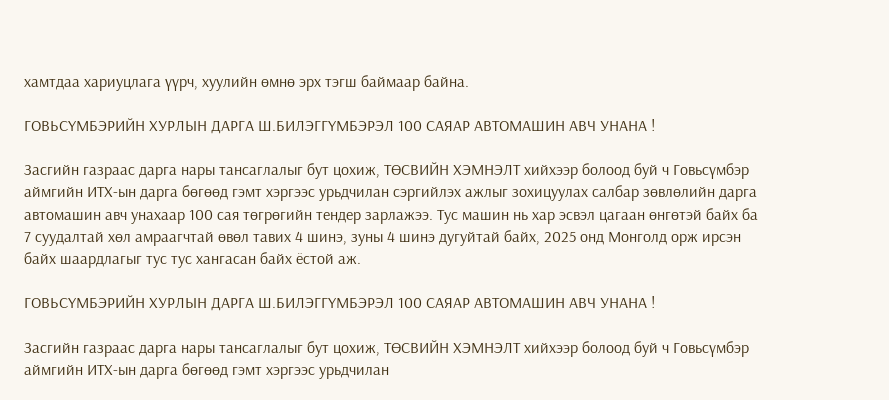хамтдаа хариуцлага үүрч, хуулийн өмнө эрх тэгш баймаар байна.

ГОВЬСҮМБЭРИЙН ХУРЛЫН ДАРГА Ш.БИЛЭГГҮМБЭРЭЛ 100 САЯАР АВТОМАШИН АВЧ УНАНА !

Засгийн газраас дарга нары тансаглалыг бут цохиж, ТӨСВИЙН ХЭМНЭЛТ хийхээр болоод буй ч Говьсүмбэр аймгийн ИТХ-ын дарга бөгөөд гэмт хэргээс урьдчилан сэргийлэх ажлыг зохицуулах салбар зөвлөлийн дарга автомашин авч унахаар 100 сая төгрөгийн тендер зарлажээ. Тус машин нь хар эсвэл цагаан өнгөтэй байх ба 7 суудалтай хөл амраагчтай өвөл тавих 4 шинэ, зуны 4 шинэ дугуйтай байх, 2025 онд Монголд орж ирсэн байх шаардлагыг тус тус хангасан байх ёстой аж.

ГОВЬСҮМБЭРИЙН ХУРЛЫН ДАРГА Ш.БИЛЭГГҮМБЭРЭЛ 100 САЯАР АВТОМАШИН АВЧ УНАНА !

Засгийн газраас дарга нары тансаглалыг бут цохиж, ТӨСВИЙН ХЭМНЭЛТ хийхээр болоод буй ч Говьсүмбэр аймгийн ИТХ-ын дарга бөгөөд гэмт хэргээс урьдчилан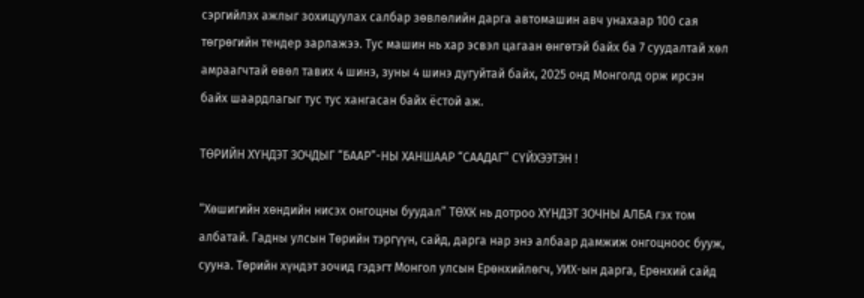сэргийлэх ажлыг зохицуулах салбар зөвлөлийн дарга автомашин авч унахаар 100 сая төгрөгийн тендер зарлажээ. Тус машин нь хар эсвэл цагаан өнгөтэй байх ба 7 суудалтай хөл амраагчтай өвөл тавих 4 шинэ, зуны 4 шинэ дугуйтай байх, 2025 онд Монголд орж ирсэн байх шаардлагыг тус тус хангасан байх ёстой аж.

ТӨРИЙН ХҮНДЭТ ЗОЧДЫГ “БААР”-НЫ ХАНШААР “СААДАГ” СҮЙХЭЭТЭН !

“Хөшигийн хөндийн нисэх онгоцны буудал” ТӨХК нь дотроо ХҮНДЭТ ЗОЧНЫ АЛБА гэх том албатай. Гадны улсын Төрийн тэргүүн, сайд, дарга нар энэ албаар дамжиж онгоцноос бууж, сууна. Төрийн хүндэт зочид гэдэгт Монгол улсын Ерөнхийлөгч, УИХ-ын дарга, Ерөнхий сайд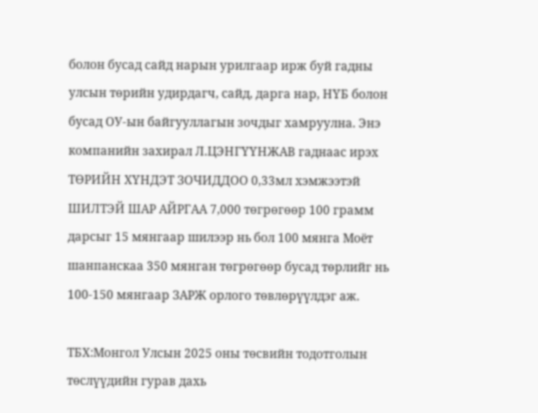болон бусад сайд нарын урилгаар ирж буй гадны улсын төрийн удирдагч, сайд, дарга нар, НҮБ болон бусад ОУ-ын байгууллагын зочдыг хамруулна. Энэ компанийн захирал Л.ЦЭНГҮҮНЖАВ гаднаас ирэх ТӨРИЙН ХҮНДЭТ ЗОЧИДДОО 0,33мл хэмжээтэй ШИЛТЭЙ ШАР АЙРГАА 7,000 төгрөгөөр 100 грамм дарсыг 15 мянгаар шилээр нь бол 100 мянга Моёт шанпанскаа 350 мянган төгрөгөөр бусад төрлийг нь 100-150 мянгаар ЗАРЖ орлого төвлөрүүлдэг аж.

ТБХ:Монгол Улсын 2025 оны төсвийн тодотголын төслүүдийн гурав дахь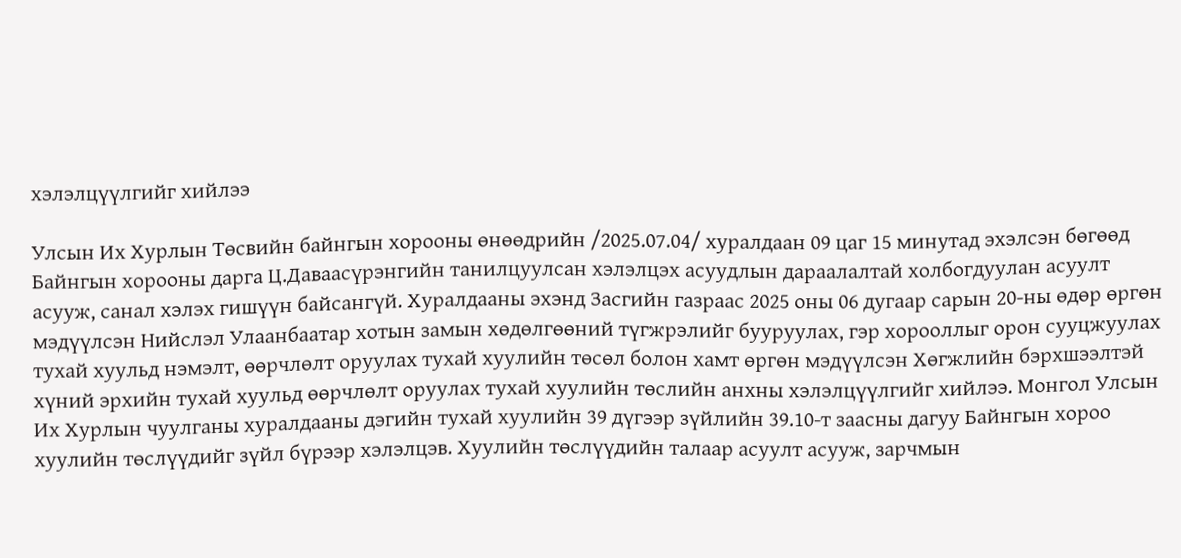хэлэлцүүлгийг хийлээ

Улсын Их Хурлын Төсвийн байнгын хорооны өнөөдрийн /2025.07.04/ хуралдаан 09 цаг 15 минутад эхэлсэн бөгөөд Байнгын хорооны дарга Ц.Даваасүрэнгийн танилцуулсан хэлэлцэх асуудлын дараалалтай холбогдуулан асуулт асууж, санал хэлэх гишүүн байсангүй. Хуралдааны эхэнд Засгийн газраас 2025 оны 06 дугаар сарын 20-ны өдөр өргөн мэдүүлсэн Нийслэл Улаанбаатар хотын замын хөдөлгөөний түгжрэлийг бууруулах, гэр хорооллыг орон сууцжуулах тухай хуульд нэмэлт, өөрчлөлт оруулах тухай хуулийн төсөл болон хамт өргөн мэдүүлсэн Хөгжлийн бэрхшээлтэй хүний эрхийн тухай хуульд өөрчлөлт оруулах тухай хуулийн төслийн анхны хэлэлцүүлгийг хийлээ. Монгол Улсын Их Хурлын чуулганы хуралдааны дэгийн тухай хуулийн 39 дүгээр зүйлийн 39.10-т заасны дагуу Байнгын хороо хуулийн төслүүдийг зүйл бүрээр хэлэлцэв. Хуулийн төслүүдийн талаар асуулт асууж, зарчмын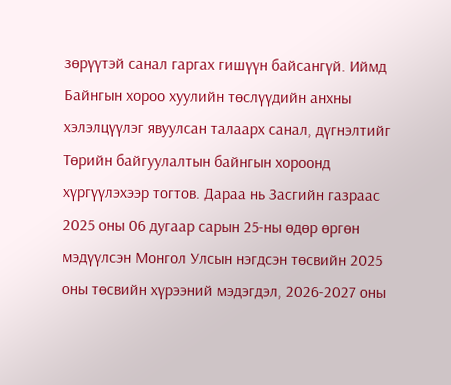зөрүүтэй санал гаргах гишүүн байсангүй. Иймд Байнгын хороо хуулийн төслүүдийн анхны хэлэлцүүлэг явуулсан талаарх санал, дүгнэлтийг Төрийн байгуулалтын байнгын хороонд хүргүүлэхээр тогтов. Дараа нь Засгийн газраас 2025 оны 06 дугаар сарын 25-ны өдөр өргөн мэдүүлсэн Монгол Улсын нэгдсэн төсвийн 2025 оны төсвийн хүрээний мэдэгдэл, 2026-2027 оны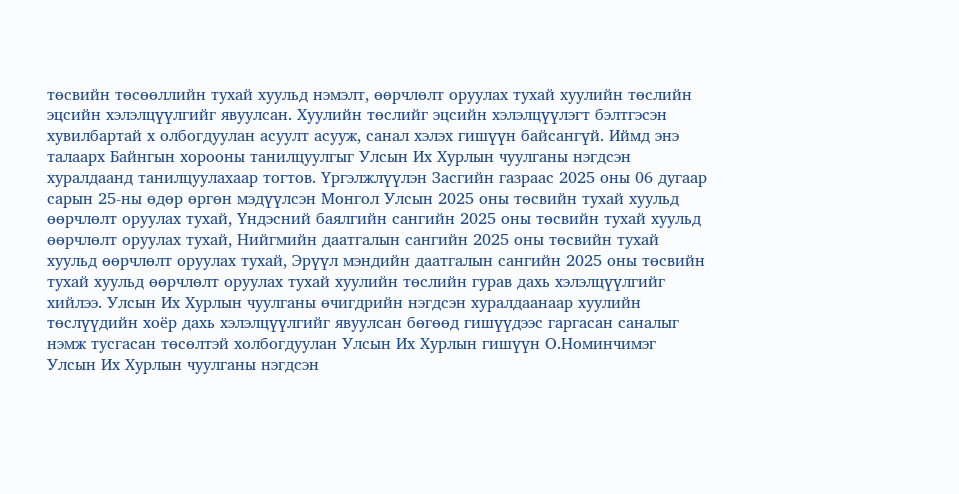төсвийн төсөөллийн тухай хуульд нэмэлт, өөрчлөлт оруулах тухай хуулийн төслийн эцсийн хэлэлцүүлгийг явуулсан. Хуулийн төслийг эцсийн хэлэлцүүлэгт бэлтгэсэн хувилбартай х олбогдуулан асуулт асууж, санал хэлэх гишүүн байсангүй. Иймд энэ талаарх Байнгын хорооны танилцуулгыг Улсын Их Хурлын чуулганы нэгдсэн хуралдаанд танилцуулахаар тогтов. Үргэлжлүүлэн Засгийн газраас 2025 оны 06 дугаар сарын 25-ны өдөр өргөн мэдүүлсэн Монгол Улсын 2025 оны төсвийн тухай хуульд өөрчлөлт оруулах тухай, Үндэсний баялгийн сангийн 2025 оны төсвийн тухай хуульд өөрчлөлт оруулах тухай, Нийгмийн даатгалын сангийн 2025 оны төсвийн тухай хуульд өөрчлөлт оруулах тухай, Эрүүл мэндийн даатгалын сангийн 2025 оны төсвийн тухай хуульд өөрчлөлт оруулах тухай хуулийн төслийн гурав дахь хэлэлцүүлгийг хийлээ. Улсын Их Хурлын чуулганы өчигдрийн нэгдсэн хуралдаанаар хуулийн төслүүдийн хоёр дахь хэлэлцүүлгийг явуулсан бөгөөд гишүүдээс гаргасан саналыг нэмж тусгасан төсөлтэй холбогдуулан Улсын Их Хурлын гишүүн О.Номинчимэг Улсын Их Хурлын чуулганы нэгдсэн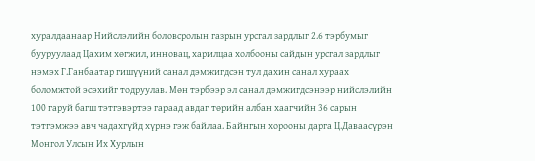хуралдаанаар Нийслэлийн боловсролын газрын урсгал зардлыг 2.6 тэрбумыг бууруулаад Цахим хөгжил, инновац, харилцаа холбооны сайдын урсгал зардлыг нэмэх Г.Ганбаатар гишүүний санал дэмжигдсэн тул дахин санал хураах боломжтой эсэхийг тодруулав. Мөн тэрбээр эл санал дэмжигдсэнээр нийслэлийн 100 гаруй багш тэтгэвэртээ гараад авдаг төрийн албан хаагчийн 36 сарын тэтгэмжээ авч чадахгүйд хүрнэ гэж байлаа. Байнгын хорооны дарга Ц.Даваасүрэн Монгол Улсын Их Хурлын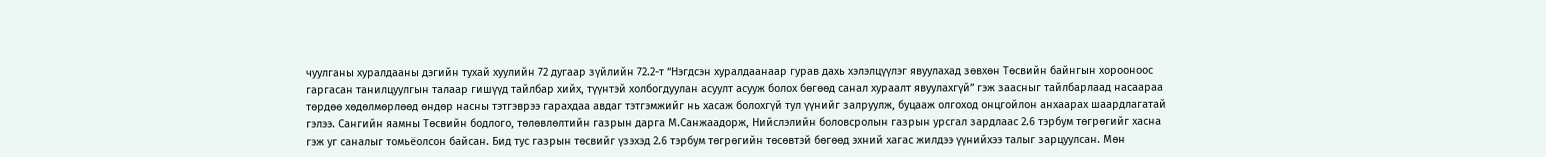чуулганы хуралдааны дэгийн тухай хуулийн 72 дугаар зүйлийн 72.2-т “Нэгдсэн хуралдаанаар гурав дахь хэлэлцүүлэг явуулахад зөвхөн Төсвийн байнгын хорооноос гаргасан танилцуулгын талаар гишүүд тайлбар хийх, түүнтэй холбогдуулан асуулт асууж болох бөгөөд санал хураалт явуулахгүй” гэж заасныг тайлбарлаад насаараа төрдөө хөдөлмөрлөөд өндөр насны тэтгэврээ гарахдаа авдаг тэтгэмжийг нь хасаж болохгүй тул үүнийг залруулж, буцааж олгоход онцгойлон анхаарах шаардлагатай гэлээ. Сангийн яамны Төсвийн бодлого, төлөвлөлтийн газрын дарга М.Санжаадорж, Нийслэлийн боловсролын газрын урсгал зардлаас 2.6 тэрбум төгрөгийг хасна гэж уг саналыг томьёолсон байсан. Бид тус газрын төсвийг үзэхэд 2.6 тэрбум төгрөгийн төсөвтэй бөгөөд эхний хагас жилдээ үүнийхээ талыг зарцуулсан. Мөн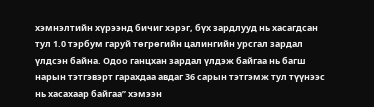хэмнэлтийн хүрээнд бичиг хэрэг, бүх зардлууд нь хасагдсан тул 1.0 тэрбум гаруй төгрөгийн цалингийн урсгал зардал үлдсэн байна. Одоо ганцхан зардал үлдэж байгаа нь багш нарын тэтгэвэрт гарахдаа авдаг 36 сарын тэтгэмж тул түүнээс нь хасахаар байгаа” хэмээн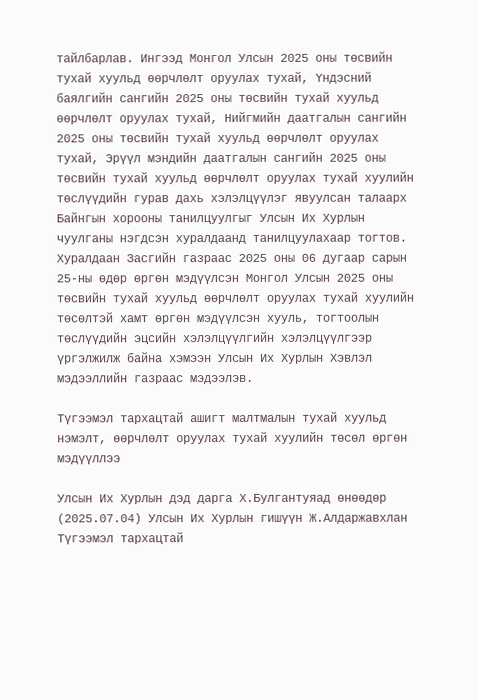тайлбарлав. Ингээд Монгол Улсын 2025 оны төсвийн тухай хуульд өөрчлөлт оруулах тухай, Үндэсний баялгийн сангийн 2025 оны төсвийн тухай хуульд өөрчлөлт оруулах тухай, Нийгмийн даатгалын сангийн 2025 оны төсвийн тухай хуульд өөрчлөлт оруулах тухай, Эрүүл мэндийн даатгалын сангийн 2025 оны төсвийн тухай хуульд өөрчлөлт оруулах тухай хуулийн төслүүдийн гурав дахь хэлэлцүүлэг явуулсан талаарх Байнгын хорооны танилцуулгыг Улсын Их Хурлын чуулганы нэгдсэн хуралдаанд танилцуулахаар тогтов. Хуралдаан Засгийн газраас 2025 оны 06 дугаар сарын 25-ны өдөр өргөн мэдүүлсэн Монгол Улсын 2025 оны төсвийн тухай хуульд өөрчлөлт оруулах тухай хуулийн төсөлтэй хамт өргөн мэдүүлсэн хууль, тогтоолын төслүүдийн эцсийн хэлэлцүүлгийн хэлэлцүүлгээр үргэлжилж байна хэмээн Улсын Их Хурлын Хэвлэл мэдээллийн газраас мэдээлэв.

Түгээмэл тархацтай ашигт малтмалын тухай хуульд нэмэлт, өөрчлөлт оруулах тухай хуулийн төсөл өргөн мэдүүллээ

Улсын Их Хурлын дэд дарга Х.Булгантуяад өнөөдөр (2025.07.04) Улсын Их Хурлын гишүүн Ж.Алдаржавхлан Түгээмэл тархацтай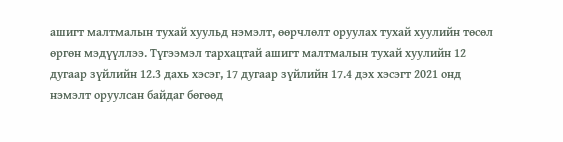ашигт малтмалын тухай хуульд нэмэлт, өөрчлөлт оруулах тухай хуулийн төсөл өргөн мэдүүллээ. Түгээмэл тархацтай ашигт малтмалын тухай хуулийн 12 дугаар зүйлийн 12.3 дахь хэсэг, 17 дугаар зүйлийн 17.4 дэх хэсэгт 2021 онд нэмэлт оруулсан байдаг бөгөөд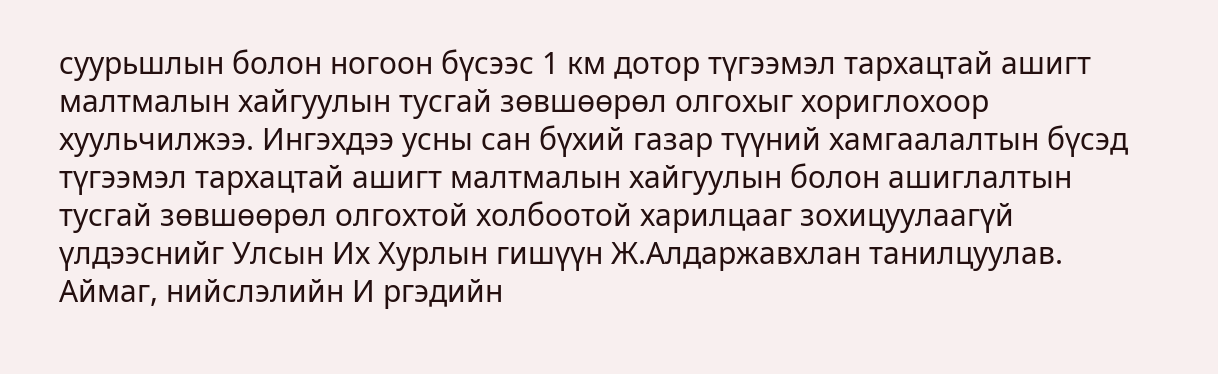суурьшлын болон ногоон бүсээс 1 км дотор түгээмэл тархацтай ашигт малтмалын хайгуулын тусгай зөвшөөрөл олгохыг хориглохоор хуульчилжээ. Ингэхдээ усны сан бүхий газар түүний хамгаалалтын бүсэд түгээмэл тархацтай ашигт малтмалын хайгуулын болон ашиглалтын тусгай зөвшөөрөл олгохтой холбоотой харилцааг зохицуулаагүй үлдээснийг Улсын Их Хурлын гишүүн Ж.Алдаржавхлан танилцуулав. Аймаг, нийслэлийн И ргэдийн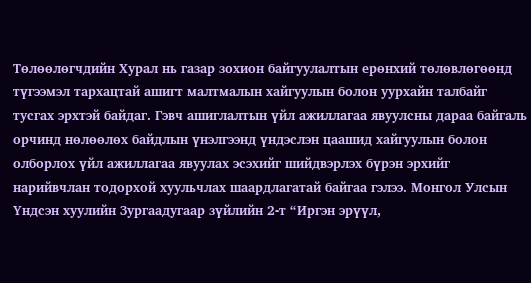Төлөөлөгчдийн Хурал нь газар зохион байгуулалтын ерөнхий төлөвлөгөөнд түгээмэл тархацтай ашигт малтмалын хайгуулын болон уурхайн талбайг тусгах эрхтэй байдаг. Гэвч ашиглалтын үйл ажиллагаа явуулсны дараа байгаль орчинд нөлөөлөх байдлын үнэлгээнд үндэслэн цаашид хайгуулын болон олборлох үйл ажиллагаа явуулах эсэхийг шийдвэрлэх бүрэн эрхийг нарийвчлан тодорхой хуульчлах шаардлагатай байгаа гэлээ. Монгол Улсын Үндсэн хуулийн Зургаадугаар зүйлийн 2-т “Иргэн эрүүл,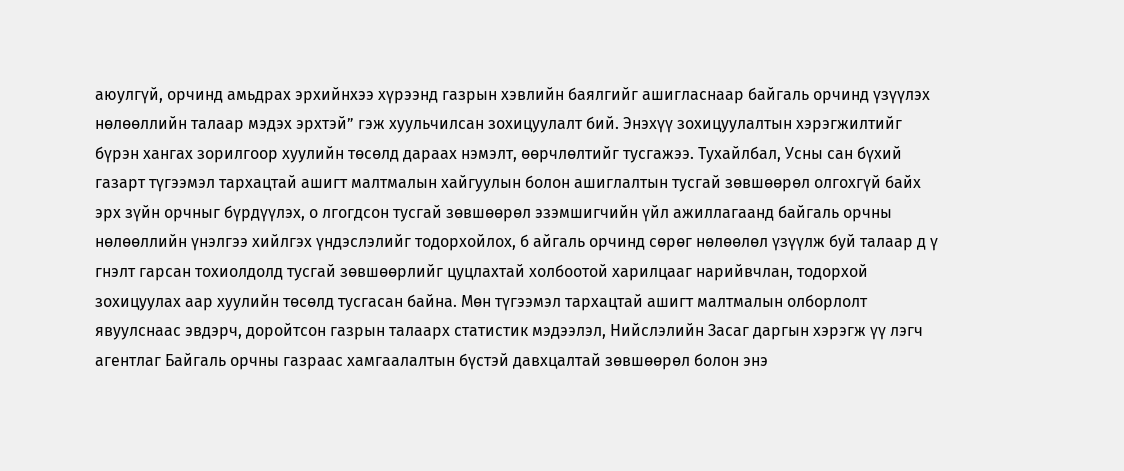аюулгүй, орчинд амьдрах эрхийнхээ хүрээнд газрын хэвлийн баялгийг ашигласнаар байгаль орчинд үзүүлэх нөлөөллийн талаар мэдэх эрхтэй” гэж хуульчилсан зохицуулалт бий. Энэхүү зохицуулалтын хэрэгжилтийг бүрэн хангах зорилгоор хуулийн төсөлд дараах нэмэлт, өөрчлөлтийг тусгажээ. Тухайлбал, Усны сан бүхий газарт түгээмэл тархацтай ашигт малтмалын хайгуулын болон ашиглалтын тусгай зөвшөөрөл олгохгүй байх эрх зүйн орчныг бүрдүүлэх, о лгогдсон тусгай зөвшөөрөл эзэмшигчийн үйл ажиллагаанд байгаль орчны нөлөөллийн үнэлгээ хийлгэх үндэслэлийг тодорхойлох, б айгаль орчинд сөрөг нөлөөлөл үзүүлж буй талаар д ү гнэлт гарсан тохиолдолд тусгай зөвшөөрлийг цуцлахтай холбоотой харилцааг нарийвчлан, тодорхой зохицуулах аар хуулийн төсөлд тусгасан байна. Мөн түгээмэл тархацтай ашигт малтмалын олборлолт явуулснаас эвдэрч, доройтсон газрын талаарх статистик мэдээлэл, Нийслэлийн Засаг даргын хэрэгж үү лэгч агентлаг Байгаль орчны газраас хамгаалалтын бүстэй давхцалтай зөвшөөрөл болон энэ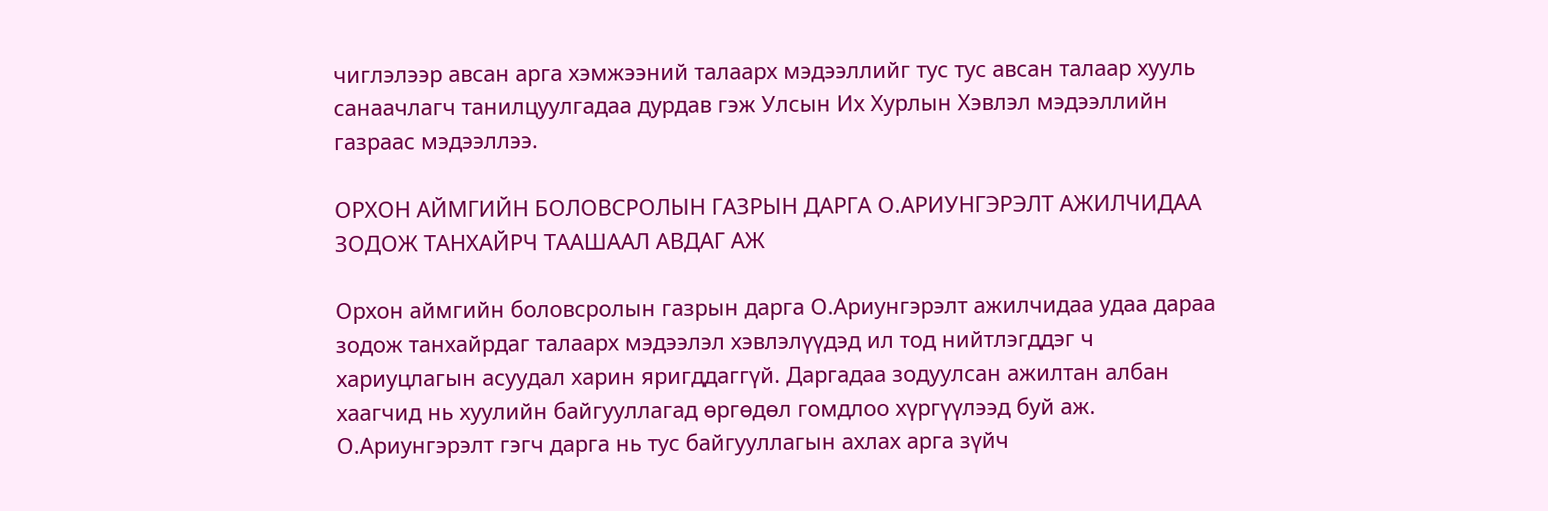чиглэлээр авсан арга хэмжээний талаарх мэдээллийг тус тус авсан талаар хууль санаачлагч танилцуулгадаа дурдав гэж Улсын Их Хурлын Хэвлэл мэдээллийн газраас мэдээллээ.

ОРХОН АЙМГИЙН БОЛОВСРОЛЫН ГАЗРЫН ДАРГА О.АРИУНГЭРЭЛТ АЖИЛЧИДАА ЗОДОЖ ТАНХАЙРЧ ТААШААЛ АВДАГ АЖ

Орхон аймгийн боловсролын газрын дарга О.Ариунгэрэлт ажилчидаа удаа дараа зодож танхайрдаг талаарх мэдээлэл хэвлэлүүдэд ил тод нийтлэгддэг ч хариуцлагын асуудал харин яригддаггүй. Даргадаа зодуулсан ажилтан албан хаагчид нь хуулийн байгууллагад өргөдөл гомдлоо хүргүүлээд буй аж. О.Ариунгэрэлт гэгч дарга нь тус байгууллагын ахлах арга зүйч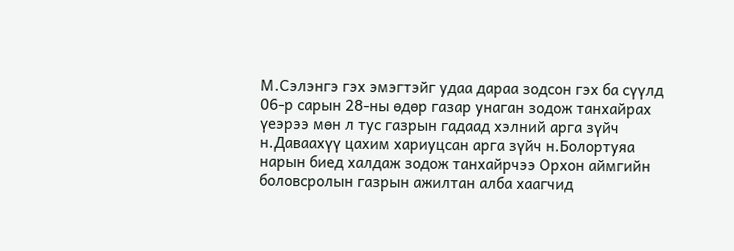М.Сэлэнгэ гэх эмэгтэйг удаа дараа зодсон гэх ба сүүлд 06-р сарын 28-ны өдөр газар унаган зодож танхайрах үеэрээ мөн л тус газрын гадаад хэлний арга зүйч н.Даваахүү цахим хариуцсан арга зүйч н.Болортуяа нарын биед халдаж зодож танхайрчээ Орхон аймгийн боловсролын газрын ажилтан алба хаагчид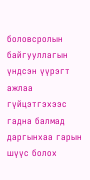боловсролын байгууллагын үндсэн үүрэгт ажлаа гүйцэтгэхээс гадна балмад даргынхаа гарын шүүс болох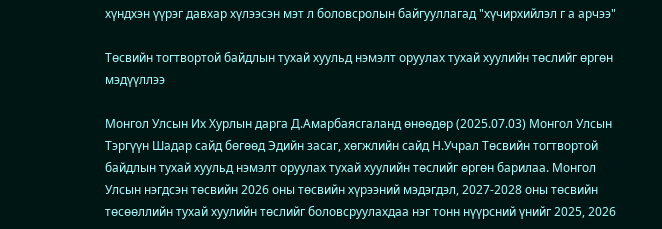хүндхэн үүрэг давхар хүлээсэн мэт л боловсролын байгууллагад "хүчирхийлэл г а арчээ"

Төсвийн тогтвортой байдлын тухай хуульд нэмэлт оруулах тухай хуулийн төслийг өргөн мэдүүллээ

Монгол Улсын Их Хурлын дарга Д.Амарбаясгаланд өнөөдөр (2025.07.03) Монгол Улсын Тэргүүн Шадар сайд бөгөөд Эдийн засаг, хөгжлийн сайд Н.Учрал Төсвийн тогтвортой байдлын тухай хуульд нэмэлт оруулах тухай хуулийн төслийг өргөн барилаа. Монгол Улсын нэгдсэн төсвийн 2026 оны төсвийн хүрээний мэдэгдэл, 2027-2028 оны төсвийн төсөөллийн тухай хуулийн төслийг боловсруулахдаа нэг тонн нүүрсний үнийг 2025, 2026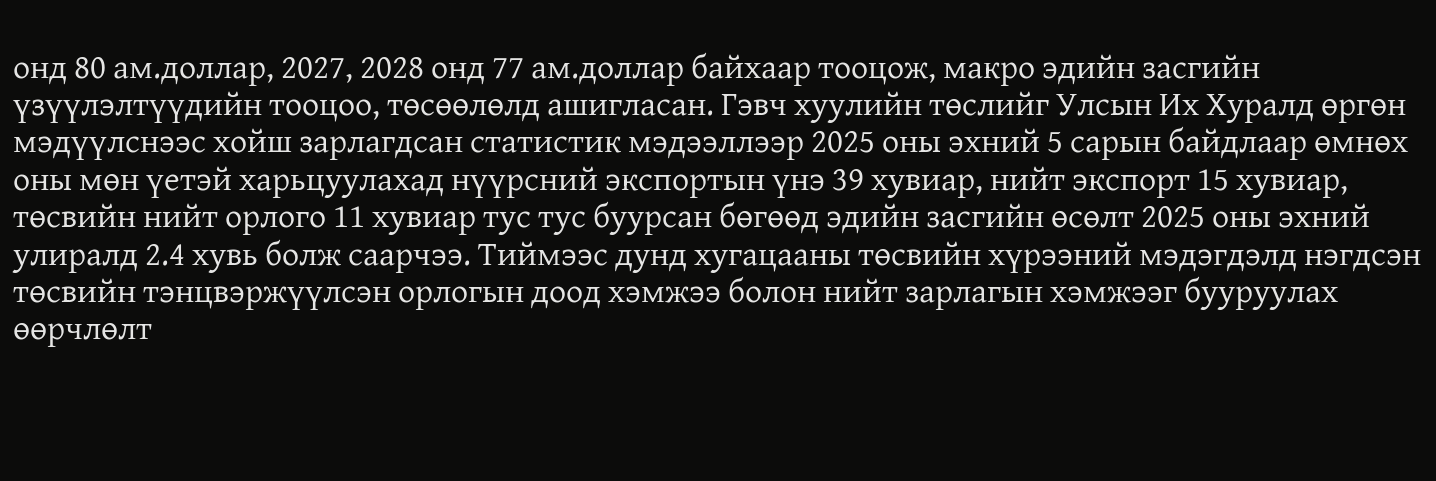онд 80 ам.доллар, 2027, 2028 онд 77 ам.доллар байхаар тооцож, макро эдийн засгийн үзүүлэлтүүдийн тооцоо, төсөөлөлд ашигласан. Гэвч хуулийн төслийг Улсын Их Хуралд өргөн мэдүүлснээс хойш зарлагдсан статистик мэдээллээр 2025 оны эхний 5 сарын байдлаар өмнөх оны мөн үетэй харьцуулахад нүүрсний экспортын үнэ 39 хувиар, нийт экспорт 15 хувиар, төсвийн нийт орлого 11 хувиар тус тус буурсан бөгөөд эдийн засгийн өсөлт 2025 оны эхний улиралд 2.4 хувь болж саарчээ. Тиймээс дунд хугацааны төсвийн хүрээний мэдэгдэлд нэгдсэн төсвийн тэнцвэржүүлсэн орлогын доод хэмжээ болон нийт зарлагын хэмжээг бууруулах өөрчлөлт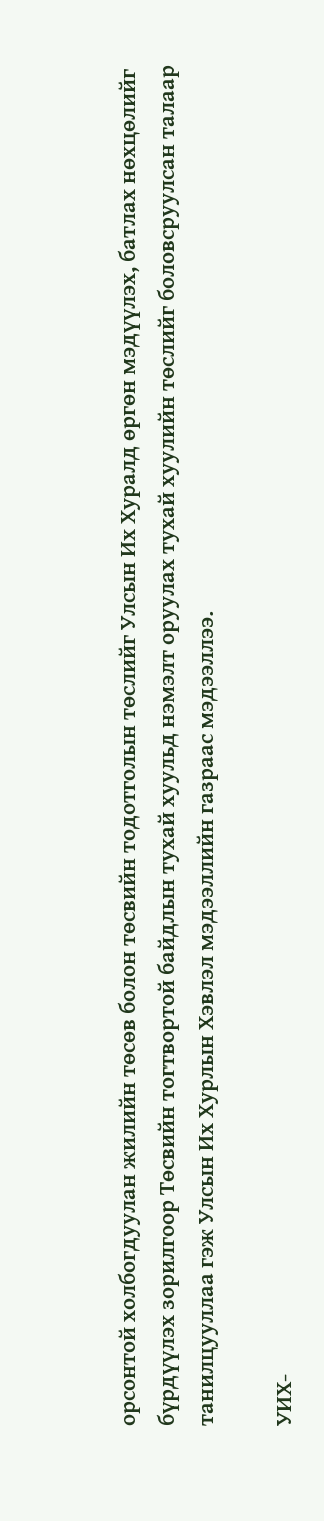орсонтой холбогдуулан жилийн төсөв болон төсвийн тодотголын төслийг Улсын Их Хуралд өргөн мэдүүлэх, батлах нөхцөлийг бүрдүүлэх зорилгоор Төсвийн тогтвортой байдлын тухай хуульд нэмэлт оруулах тухай хуулийн төслийг боловсруулсан талаар танилцууллаа гэж Улсын Их Хурлын Хэвлэл мэдээллийн газраас мэдээллээ.

УИХ-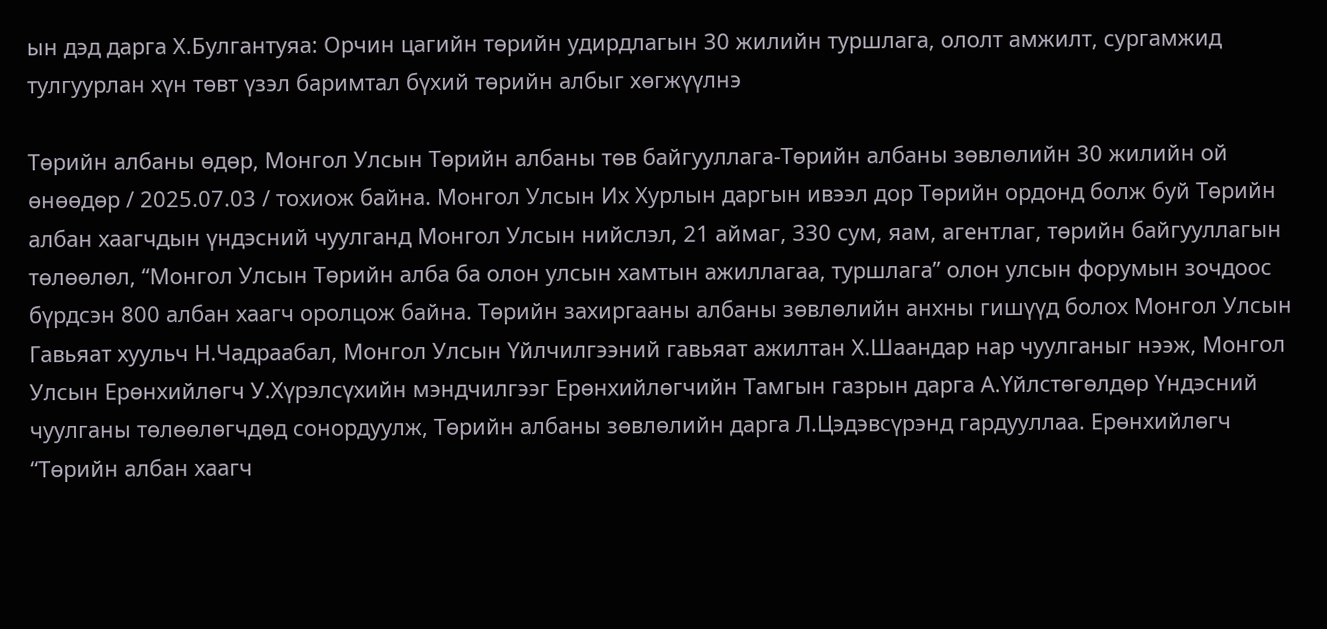ын дэд дарга Х.Булгантуяа: Орчин цагийн төрийн удирдлагын 30 жилийн туршлага, ололт амжилт, сургамжид тулгуурлан хүн төвт үзэл баримтал бүхий төрийн албыг хөгжүүлнэ

Төрийн албаны өдөр, Монгол Улсын Төрийн албаны төв байгууллага-Төрийн албаны зөвлөлийн 30 жилийн ой өнөөдөр / 2025.07.03 / тохиож байна. Монгол Улсын Их Хурлын даргын ивээл дор Төрийн ордонд болж буй Төрийн албан хаагчдын үндэсний чуулганд Монгол Улсын нийслэл, 21 аймаг, 330 сум, яам, агентлаг, төрийн байгууллагын төлөөлөл, “Монгол Улсын Төрийн алба ба олон улсын хамтын ажиллагаа, туршлага” олон улсын форумын зочдоос бүрдсэн 800 албан хаагч оролцож байна. Төрийн захиргааны албаны зөвлөлийн анхны гишүүд болох Монгол Улсын Гавьяат хуульч Н.Чадраабал, Монгол Улсын Үйлчилгээний гавьяат ажилтан Х.Шаандар нар чуулганыг нээж, Монгол Улсын Ерөнхийлөгч У.Хүрэлсүхийн мэндчилгээг Ерөнхийлөгчийн Тамгын газрын дарга А.Үйлстөгөлдөр Үндэсний чуулганы төлөөлөгчдөд сонордуулж, Төрийн албаны зөвлөлийн дарга Л.Цэдэвсүрэнд гардууллаа. Ерөнхийлөгч “Төрийн албан хаагч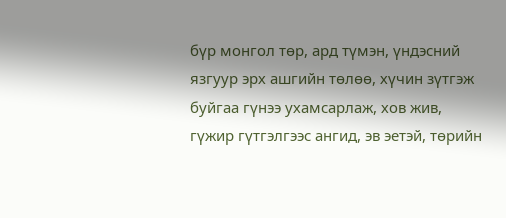бүр монгол төр, ард түмэн, үндэсний язгуур эрх ашгийн төлөө, хүчин зүтгэж буйгаа гүнээ ухамсарлаж, хов жив, гүжир гүтгэлгээс ангид, эв эетэй, төрийн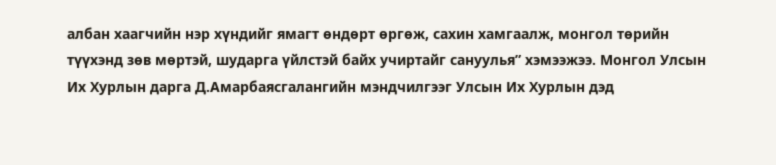албан хаагчийн нэр хүндийг ямагт өндөрт өргөж, сахин хамгаалж, монгол төрийн түүхэнд зөв мөртэй, шударга үйлстэй байх учиртайг сануулья” хэмээжээ. Монгол Улсын Их Хурлын дарга Д.Амарбаясгалангийн мэндчилгээг Улсын Их Хурлын дэд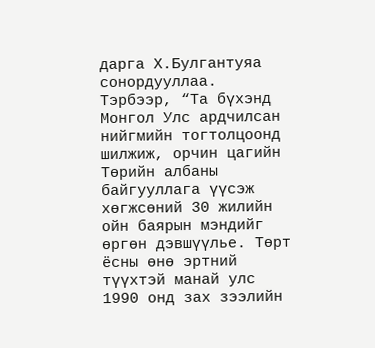дарга Х.Булгантуяа сонордууллаа. Тэрбээр, “Та бүхэнд Монгол Улс ардчилсан нийгмийн тогтолцоонд шилжиж, орчин цагийн Төрийн албаны байгууллага үүсэж хөгжсөний 30 жилийн ойн баярын мэндийг өргөн дэвшүүлье. Төрт ёсны өнө эртний түүхтэй манай улс 1990 онд зах зээлийн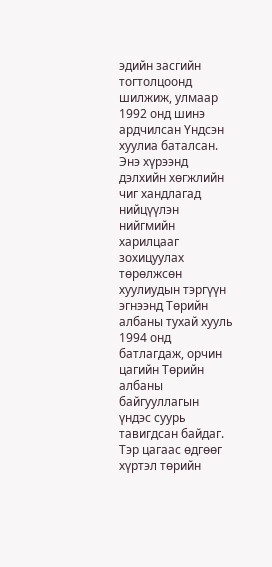эдийн засгийн тогтолцоонд шилжиж, улмаар 1992 онд шинэ ардчилсан Үндсэн хуулиа баталсан. Энэ хүрээнд дэлхийн хөгжлийн чиг хандлагад нийцүүлэн нийгмийн харилцааг зохицуулах төрөлжсөн хуулиудын тэргүүн эгнээнд Төрийн албаны тухай хууль 1994 онд батлагдаж, орчин цагийн Төрийн албаны байгууллагын үндэс суурь тавигдсан байдаг. Тэр цагаас өдгөөг хүртэл төрийн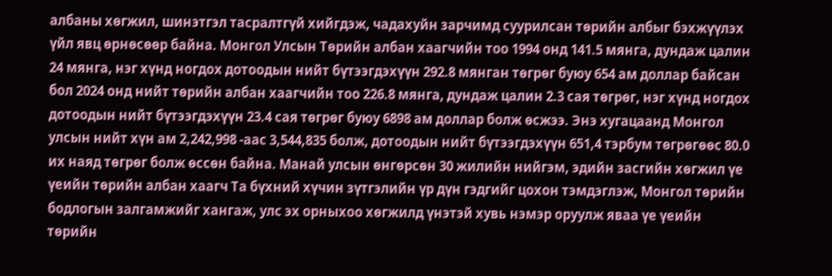албаны хөгжил, шинэтгэл тасралтгүй хийгдэж, чадахуйн зарчимд суурилсан төрийн албыг бэхжүүлэх үйл явц өрнөсөөр байна. Монгол Улсын Төрийн албан хаагчийн тоо 1994 онд 141.5 мянга, дундаж цалин 24 мянга, нэг хүнд ногдох дотоодын нийт бүтээгдэхүүн 292.8 мянган төгрөг буюу 654 ам доллар байсан бол 2024 онд нийт төрийн албан хаагчийн тоо 226.8 мянга, дундаж цалин 2.3 сая төгрөг, нэг хүнд ногдох дотоодын нийт бүтээгдэхүүн 23.4 сая төгрөг буюу 6898 ам доллар болж өсжээ. Энэ хугацаанд Монгол улсын нийт хүн ам 2,242,998 -аас 3,544,835 болж, дотоодын нийт бүтээгдэхүүн 651,4 тэрбум төгрөгөөс 80.0 их наяд төгрөг болж өссөн байна. Манай улсын өнгөрсөн 30 жилийн нийгэм, эдийн засгийн хөгжил үе үеийн төрийн албан хаагч Та бүхний хүчин зүтгэлийн үр дүн гэдгийг цохон тэмдэглэж, Монгол төрийн бодлогын залгамжийг хангаж, улс эх орныхоо хөгжилд үнэтэй хувь нэмэр оруулж яваа үе үеийн төрийн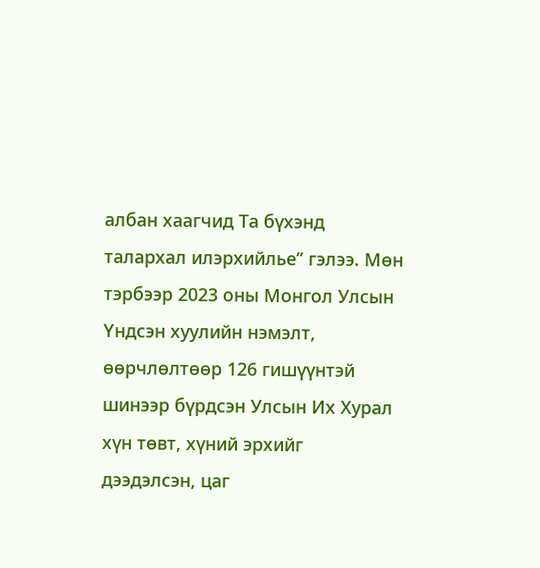албан хаагчид Та бүхэнд талархал илэрхийлье” гэлээ. Мөн тэрбээр 2023 оны Монгол Улсын Үндсэн хуулийн нэмэлт, өөрчлөлтөөр 126 гишүүнтэй шинээр бүрдсэн Улсын Их Хурал хүн төвт, хүний эрхийг дээдэлсэн, цаг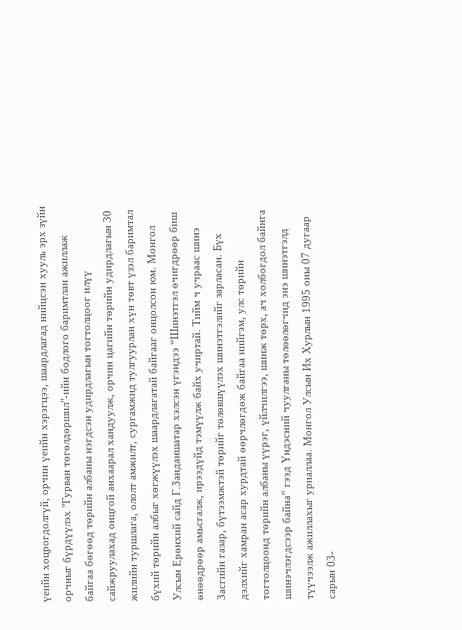үеийн хоцрогдолгүй, орчин үеийн хэрэгцээ, шаардлагад нийцсэн хууль эрх зүйн орчныг бүрдүүлэх "Гурван төгөлдөршил"-ийн бодлого баримтлан ажиллаж байгаа бөгөөд төрийн албаны нэгдсэн удирдлагын тогтолцоог илүү сайжруулахад онцгой анхаарал хандуулж, орчин цагийн төрийн удирдлагын 30 жилийн туршлага, ололт амжилт, сургамжид тулгуурлан хүн төвт үзэл баримтал бүхий төрийн албыг хөгжүүлэх шаардлагатай байгааг онцолсон юм. Монгол Улсын Ерөнхий сайд Г.Занданшатар хэлсэн үгэндээ “Шинэтгэл өчигдрөөр биш өнөөдрөөр амьсгалж, ирээдүйд тэмүүлж байх учиртай. Тийм ч учраас шинэ Засгийн газар, бүтээмжтэй төрийг төлөвшүүлэх шинэтгэлийг зарласан. Бүх дэлхийг хамран асар хурдтай өөрчлөгдөж байгаа нийгэм, улс төрийн тогтолцоонд төрийн албаны үүрэг, үйлчилгээ, шинж төрх, ач холбогдол байнга шинэчлэгдсээр байна” гээд Үндэсний чуулганы төлөөлөгчид энэ шинэтгэлд түүчээлж ажиллахыг уриаллаа. Монгол Улсын Их Хурлын 1995 оны 07 дугаар сарын 03-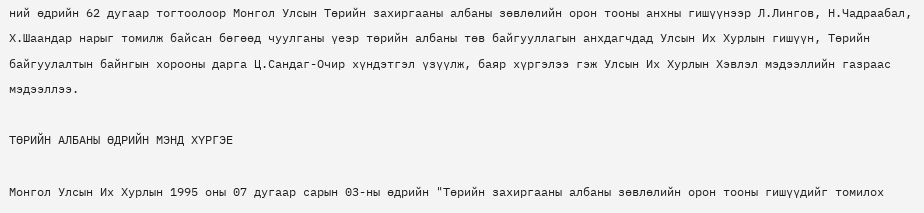ний өдрийн 62 дугаар тогтоолоор Монгол Улсын Төрийн захиргааны албаны зөвлөлийн орон тооны анхны гишүүнээр Л.Лингов, Н.Чадраабал, Х.Шаандар нарыг томилж байсан бөгөөд чуулганы үеэр төрийн албаны төв байгууллагын анхдагчдад Улсын Их Хурлын гишүүн, Төрийн байгуулалтын байнгын хорооны дарга Ц.Сандаг-Очир хүндэтгэл үзүүлж, баяр хүргэлээ гэж Улсын Их Хурлын Хэвлэл мэдээллийн газраас мэдээллээ.

ТӨРИЙН АЛБАНЫ ӨДРИЙН МЭНД ХҮРГЭЕ

Монгол Улсын Их Хурлын 1995 оны 07 дугаар сарын 03-ны өдрийн "Төрийн захиргааны албаны зөвлөлийн орон тооны гишүүдийг томилох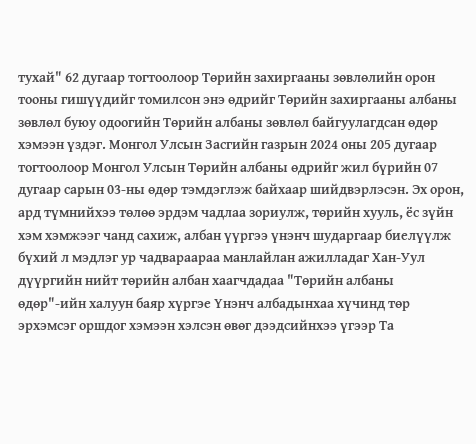тухай" 62 дугаар тогтоолоор Төрийн захиргааны зөвлөлийн орон тооны гишүүдийг томилсон энэ өдрийг Төрийн захиргааны албаны зөвлөл буюу одоогийн Төрийн албаны зөвлөл байгуулагдсан өдөр хэмээн үздэг. Монгол Улсын Засгийн газрын 2024 оны 205 дугаар тогтоолоор Монгол Улсын Төрийн албаны өдрийг жил бүрийн 07 дугаар сарын 03-ны өдөр тэмдэглэж байхаар шийдвэрлэсэн. Эх орон, ард түмнийхээ төлөө эрдэм чадлаа зориулж, төрийн хууль, ёс зүйн хэм хэмжээг чанд сахиж, албан үүргээ үнэнч шударгаар биелүүлж бүхий л мэдлэг ур чадвараараа манлайлан ажилладаг Хан-Уул дүүргийн нийт төрийн албан хаагчдадаа "Төрийн албаны өдөр"-ийн халуун баяр хүргэе Үнэнч албадынхаа хүчинд төр эрхэмсэг оршдог хэмээн хэлсэн өвөг дээдсийнхээ үгээр Та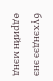бүхэндээ энэ өдрийн мэнд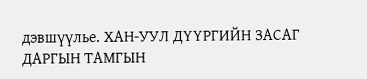дэвшүүлье. ХАН-УУЛ ДҮҮРГИЙН ЗАСАГ ДАРГЫН ТАМГЫН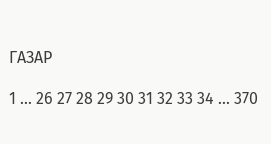ГАЗАР

1 ... 26 27 28 29 30 31 32 33 34 ... 370